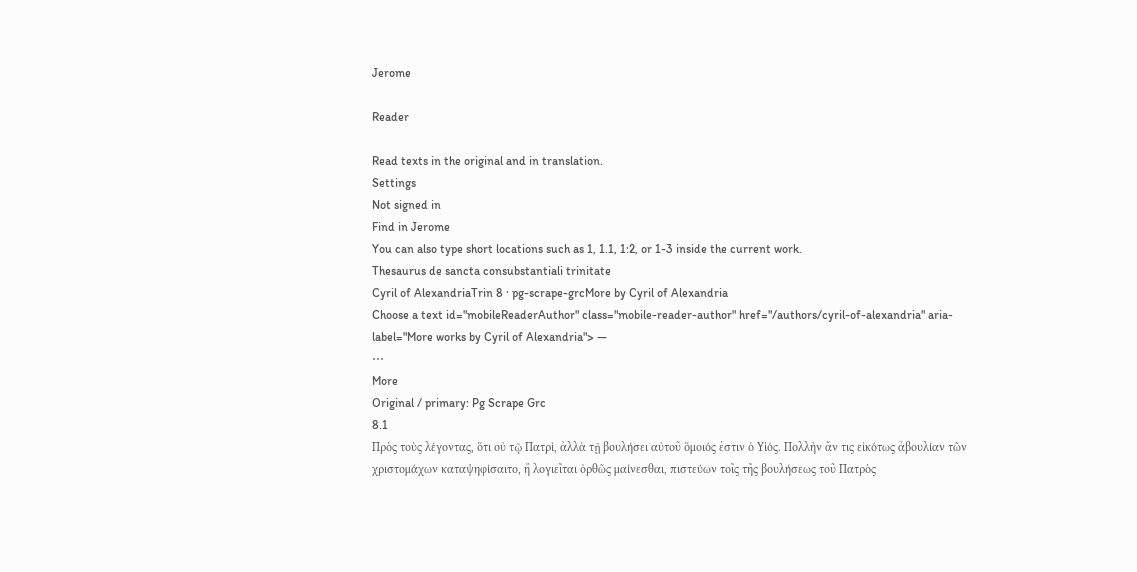Jerome

Reader

Read texts in the original and in translation.
Settings
Not signed in
Find in Jerome
You can also type short locations such as 1, 1.1, 1:2, or 1-3 inside the current work.
Thesaurus de sancta consubstantiali trinitate
Cyril of AlexandriaTrin 8 · pg-scrape-grcMore by Cyril of Alexandria
Choose a text id="mobileReaderAuthor" class="mobile-reader-author" href="/authors/cyril-of-alexandria" aria-label="More works by Cyril of Alexandria"> —
⋯
More
Original / primary: Pg Scrape Grc
8.1
Πρὸς τοὺς λέγοντας, ὅτι οὐ τῷ Πατρὶ, ἀλλὰ τῇ βουλήσει αὐτοῦ ὅμοιός ἐστιν ὁ Υἱός. Πολλὴν ἄν τις εἰκότως ἀβουλίαν τῶν χριστομάχων καταψηφίσαιτο, ἢ λογιεῖται ὀρθῶς μαίνεσθαι, πιστεύων τοῖς τῆς βουλήσεως τοῦ Πατρὸς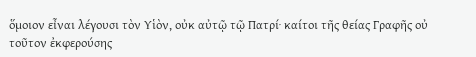ὅμοιον εἶναι λέγουσι τὸν Υἱὸν, οὐκ αὐτῷ τῷ Πατρί· καίτοι τῆς θείας Γραφῆς οὐ τοῦτον ἐκφερούσης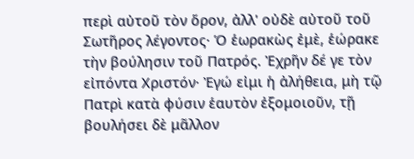περὶ αὐτοῦ τὸν ὅρον, ἀλλ' οὐδὲ αὐτοῦ τοῦ Σωτῆρος λέγοντος· Ὁ ἑωρακὼς ἐμὲ, ἑώρακε τὴν βούλησιν τοῦ Πατρός. Ἐχρῆν δέ γε τὸν εἰπόντα Χριστόν· Ἐγώ εἰμι ἡ ἀλήθεια, μὴ τῷ Πατρὶ κατὰ φύσιν ἑαυτὸν ἐξομοιοῦν, τῇ βουλήσει δὲ μᾶλλον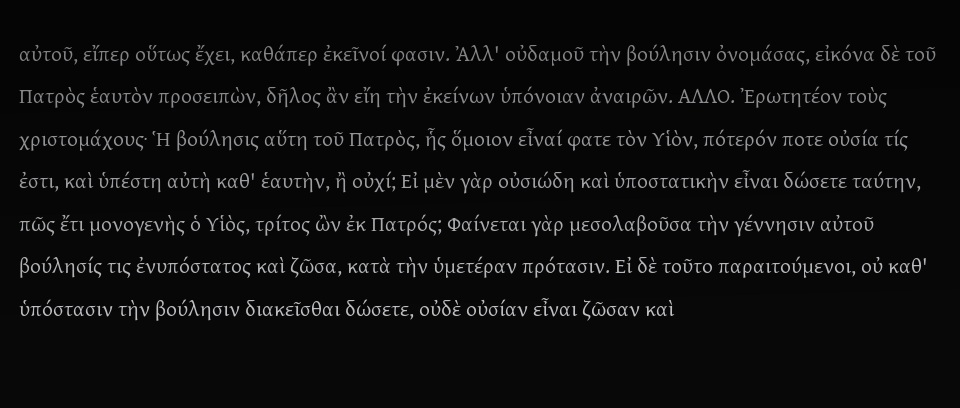αὐτοῦ, εἴπερ οὕτως ἔχει, καθάπερ ἐκεῖνοί φασιν. Ἀλλ' οὐδαμοῦ τὴν βούλησιν ὀνομάσας, εἰκόνα δὲ τοῦ Πατρὸς ἑαυτὸν προσειπὼν, δῆλος ἂν εἴη τὴν ἐκείνων ὑπόνοιαν ἀναιρῶν. ΑΛΛΟ. Ἐρωτητέον τοὺς χριστομάχους· Ἡ βούλησις αὕτη τοῦ Πατρὸς, ἧς ὅμοιον εἶναί φατε τὸν Υἱὸν, πότερόν ποτε οὐσία τίς ἐστι, καὶ ὑπέστη αὐτὴ καθ' ἑαυτὴν, ἢ οὐχί; Εἰ μὲν γὰρ οὐσιώδη καὶ ὑποστατικὴν εἶναι δώσετε ταύτην, πῶς ἔτι μονογενὴς ὁ Υἱὸς, τρίτος ὢν ἐκ Πατρός; Φαίνεται γὰρ μεσολαβοῦσα τὴν γέννησιν αὐτοῦ βούλησίς τις ἐνυπόστατος καὶ ζῶσα, κατὰ τὴν ὑμετέραν πρότασιν. Εἰ δὲ τοῦτο παραιτούμενοι, οὐ καθ' ὑπόστασιν τὴν βούλησιν διακεῖσθαι δώσετε, οὐδὲ οὐσίαν εἶναι ζῶσαν καὶ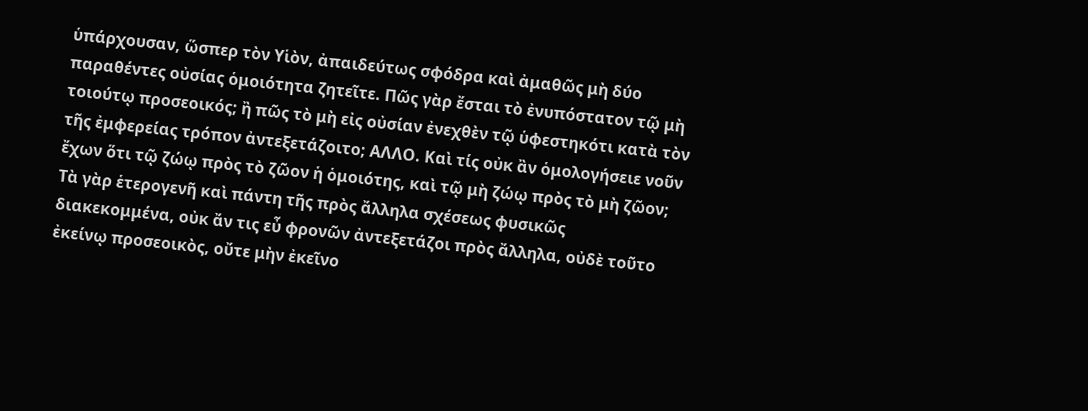ὑπάρχουσαν, ὥσπερ τὸν Υἱὸν, ἀπαιδεύτως σφόδρα καὶ ἀμαθῶς μὴ δύο παραθέντες οὐσίας ὁμοιότητα ζητεῖτε. Πῶς γὰρ ἔσται τὸ ἐνυπόστατον τῷ μὴ τοιούτῳ προσεοικός; ἢ πῶς τὸ μὴ εἰς οὐσίαν ἐνεχθὲν τῷ ὑφεστηκότι κατὰ τὸν τῆς ἐμφερείας τρόπον ἀντεξετάζοιτο; ΑΛΛΟ. Καὶ τίς οὐκ ἂν ὁμολογήσειε νοῦν ἔχων ὅτι τῷ ζώῳ πρὸς τὸ ζῶον ἡ ὁμοιότης, καὶ τῷ μὴ ζώῳ πρὸς τὸ μὴ ζῶον; Τὰ γὰρ ἑτερογενῆ καὶ πάντη τῆς πρὸς ἄλληλα σχέσεως φυσικῶς διακεκομμένα, οὐκ ἄν τις εὖ φρονῶν ἀντεξετάζοι πρὸς ἄλληλα, οὐδὲ τοῦτο ἐκείνῳ προσεοικὸς, οὔτε μὴν ἐκεῖνο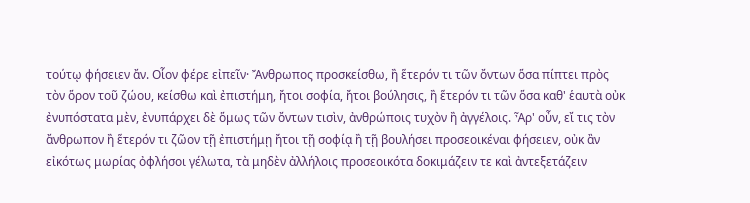τούτῳ φήσειεν ἄν. Οἷον φέρε εἰπεῖν· Ἄνθρωπος προσκείσθω, ἢ ἕτερόν τι τῶν ὄντων ὅσα πίπτει πρὸς τὸν ὅρον τοῦ ζώου, κείσθω καὶ ἐπιστήμη, ἤτοι σοφία, ἤτοι βούλησις, ἢ ἕτερόν τι τῶν ὅσα καθ' ἑαυτὰ οὐκ ἐνυπόστατα μὲν, ἐνυπάρχει δὲ ὅμως τῶν ὄντων τισὶν, ἀνθρώποις τυχὸν ἢ ἀγγέλοις. Ἆρ' οὖν, εἴ τις τὸν ἄνθρωπον ἢ ἕτερόν τι ζῶον τῇ ἐπιστήμῃ ἤτοι τῇ σοφίᾳ ἢ τῇ βουλήσει προσεοικέναι φήσειεν, οὐκ ἂν εἰκότως μωρίας ὀφλήσοι γέλωτα, τὰ μηδὲν ἀλλήλοις προσεοικότα δοκιμάζειν τε καὶ ἀντεξετάζειν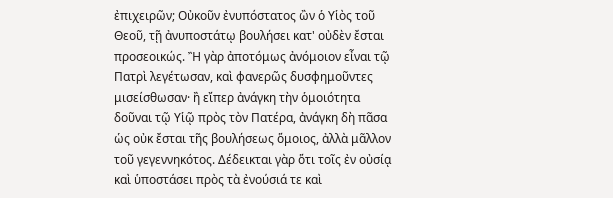ἐπιχειρῶν; Οὐκοῦν ἐνυπόστατος ὢν ὁ Υἱὸς τοῦ Θεοῦ, τῇ ἀνυποστάτῳ βουλήσει κατ' οὐδὲν ἔσται προσεοικώς. Ἢ γὰρ ἀποτόμως ἀνόμοιον εἶναι τῷ Πατρὶ λεγέτωσαν, καὶ φανερῶς δυσφημοῦντες μισείσθωσαν· ἢ εἴπερ ἀνάγκη τὴν ὁμοιότητα δοῦναι τῷ Υἱῷ πρὸς τὸν Πατέρα, ἀνάγκη δὴ πᾶσα ὡς οὐκ ἔσται τῆς βουλήσεως ὅμοιος, ἀλλὰ μᾶλλον τοῦ γεγεννηκότος. Δέδεικται γὰρ ὅτι τοῖς ἐν οὐσίᾳ καὶ ὑποστάσει πρὸς τὰ ἐνούσιά τε καὶ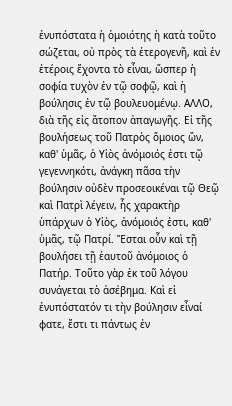ἐνυπόστατα ἡ ὁμοιότης ἡ κατὰ τοῦτο σώζεται, οὐ πρὸς τὰ ἑτερογενῆ, καὶ ἐν ἑτέροις ἔχοντα τὸ εἶναι, ὥσπερ ἡ σοφία τυχὸν ἐν τῷ σοφῷ, καὶ ἡ βούλησις ἐν τῷ βουλευομένῳ. ΑΛΛΟ, διὰ τῆς εἰς ἄτοπον ἀπαγωγῆς. Εἰ τῆς βουλήσεως τοῦ Πατρὸς ὅμοιος ὢν, καθ' ὑμᾶς, ὁ Υἱὸς ἀνόμοιός ἐστι τῷ γεγεννηκότι, ἀνάγκη πᾶσα τὴν βούλησιν οὐδὲν προσεοικέναι τῷ Θεῷ καὶ Πατρὶ λέγειν, ἧς χαρακτὴρ ὑπάρχων ὁ Υἱὸς, ἀνόμοιός ἐστι, καθ' ὑμᾶς, τῷ Πατρί. Ἔσται οὖν καὶ τῇ βουλήσει τῇ ἑαυτοῦ ἀνόμοιος ὁ Πατήρ. Τοῦτο γὰρ ἐκ τοῦ λόγου συνάγεται τὸ ἀσέβημα. Καὶ εἰ ἐνυπόστατόν τι τὴν βούλησιν εἶναί φατε, ἔστι τι πάντως ἐν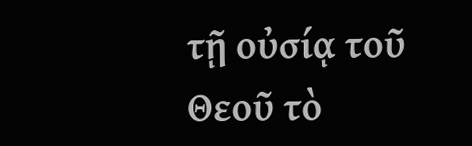τῇ οὐσίᾳ τοῦ Θεοῦ τὸ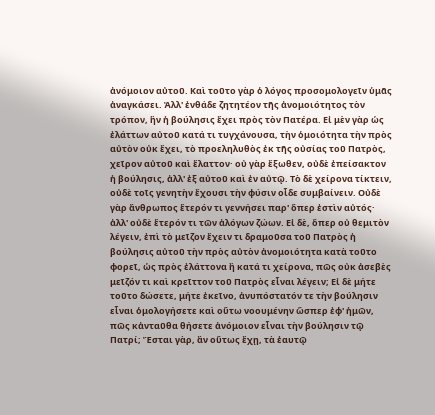ἀνόμοιον αὐτοῦ. Καὶ τοῦτο γὰρ ὁ λόγος προσομολογεῖν ὑμᾶς ἀναγκάσει. Ἀλλ' ἐνθάδε ζητητέον τῆς ἀνομοιότητος τὸν τρόπον, ἣν ἡ βούλησις ἔχει πρὸς τὸν Πατέρα. Εἰ μὲν γὰρ ὡς ἐλάττων αὐτοῦ κατά τι τυγχάνουσα, τὴν ὁμοιότητα τὴν πρὸς αὐτὸν οὐκ ἔχει, τὸ προεληλυθὸς ἐκ τῆς οὐσίας τοῦ Πατρὸς, χεῖρον αὐτοῦ καὶ ἔλαττον· οὐ γὰρ ἔξωθεν, οὐδὲ ἐπείσακτον ἡ βούλησις, ἀλλ' ἐξ αὐτοῦ καὶ ἐν αὐτῷ. Τὸ δὲ χείρονα τίκτειν, οὐδὲ τοῖς γενητὴν ἔχουσι τὴν φύσιν οἶδε συμβαίνειν. Οὐδὲ γὰρ ἄνθρωπος ἕτερόν τι γεννήσει παρ' ὅπερ ἐστὶν αὐτός· ἀλλ' οὐδὲ ἕτερόν τι τῶν ἀλόγων ζώων. Εἰ δὲ, ὅπερ οὐ θεμιτὸν λέγειν, ἐπὶ τὸ μεῖζον ἔχειν τι δραμοῦσα τοῦ Πατρὸς ἡ βούλησις αὐτοῦ τὴν πρὸς αὐτὸν ἀνομοιότητα κατὰ τοῦτο φορεῖ, ὡς πρὸς ἐλάττονα ἢ κατά τι χείρονα, πῶς οὐκ ἀσεβὲς μεῖζόν τι καὶ κρεῖττον τοῦ Πατρὸς εἶναι λέγειν; Εἰ δὲ μήτε τοῦτο δώσετε, μήτε ἐκεῖνο, ἀνυπόστατόν τε τὴν βούλησιν εἶναι ὁμολογήσετε καὶ οὕτω νοουμένην ὥσπερ ἐφ' ἡμῶν, πῶς κἀνταῦθα θήσετε ἀνόμοιον εἶναι τὴν βούλησιν τῷ Πατρί; Ἔσται γὰρ, ἂν οὕτως ἔχῃ, τὰ ἑαυτῷ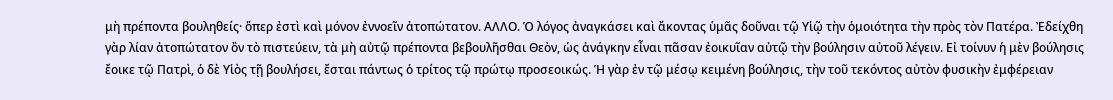μὴ πρέποντα βουληθείς· ὅπερ ἐστὶ καὶ μόνον ἐννοεῖν ἀτοπώτατον. ΑΛΛΟ. Ὁ λόγος ἀναγκάσει καὶ ἄκοντας ὑμᾶς δοῦναι τῷ Υἱῷ τὴν ὁμοιότητα τὴν πρὸς τὸν Πατέρα. Ἐδείχθη γὰρ λίαν ἀτοπώτατον ὂν τὸ πιστεύειν, τὰ μὴ αὐτῷ πρέποντα βεβουλῆσθαι Θεὸν, ὡς ἀνάγκην εἶναι πᾶσαν ἐοικυῖαν αὐτῷ τὴν βούλησιν αὐτοῦ λέγειν. Εἰ τοίνυν ἡ μὲν βούλησις ἔοικε τῷ Πατρὶ, ὁ δὲ Υἱὸς τῇ βουλήσει, ἔσται πάντως ὁ τρίτος τῷ πρώτῳ προσεοικώς. Ἡ γὰρ ἐν τῷ μέσῳ κειμένη βούλησις, τὴν τοῦ τεκόντος αὐτὸν φυσικὴν ἐμφέρειαν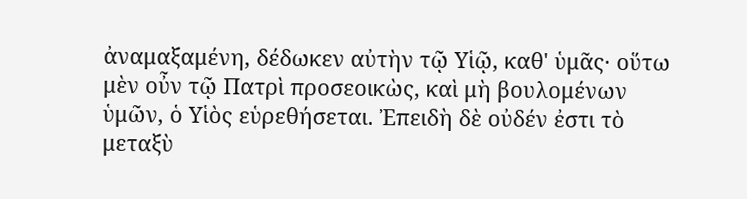ἀναμαξαμένη, δέδωκεν αὐτὴν τῷ Υἱῷ, καθ' ὑμᾶς· οὕτω μὲν οὖν τῷ Πατρὶ προσεοικὼς, καὶ μὴ βουλομένων ὑμῶν, ὁ Υἱὸς εὑρεθήσεται. Ἐπειδὴ δὲ οὐδέν ἐστι τὸ μεταξὺ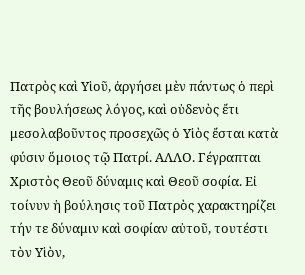Πατρὸς καὶ Υἱοῦ, ἀργήσει μὲν πάντως ὁ περὶ τῆς βουλήσεως λόγος, καὶ οὐδενὸς ἔτι μεσολαβοῦντος προσεχῶς ὁ Υἱὸς ἔσται κατὰ φύσιν ὅμοιος τῷ Πατρί. ΑΛΛΟ. Γέγραπται Χριστὸς Θεοῦ δύναμις καὶ Θεοῦ σοφία. Εἰ τοίνυν ἡ βούλησις τοῦ Πατρὸς χαρακτηρίζει τήν τε δύναμιν καὶ σοφίαν αὐτοῦ, τουτέστι τὸν Υἱὸν,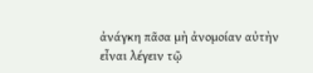ἀνάγκη πᾶσα μὴ ἀνομοίαν αὐτὴν εἶναι λέγειν τῷ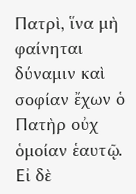Πατρὶ, ἵνα μὴ φαίνηται δύναμιν καὶ σοφίαν ἔχων ὁ Πατὴρ οὐχ ὁμοίαν ἑαυτῷ. Εἰ δὲ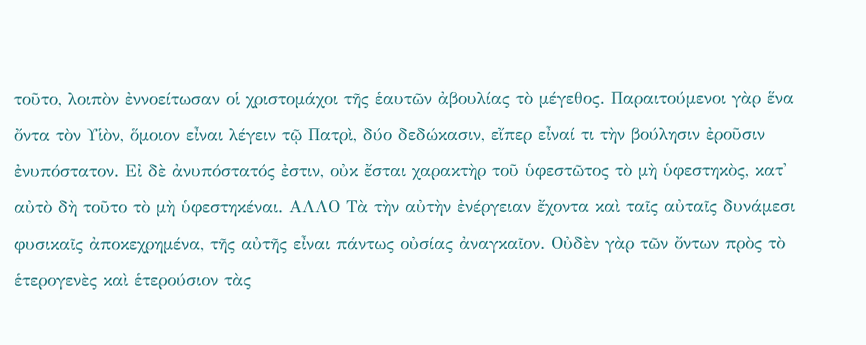τοῦτο, λοιπὸν ἐννοείτωσαν οἱ χριστομάχοι τῆς ἑαυτῶν ἀβουλίας τὸ μέγεθος. Παραιτούμενοι γὰρ ἕνα ὄντα τὸν Υἱὸν, ὅμοιον εἶναι λέγειν τῷ Πατρὶ, δύο δεδώκασιν, εἴπερ εἶναί τι τὴν βούλησιν ἐροῦσιν ἐνυπόστατον. Εἰ δὲ ἀνυπόστατός ἐστιν, οὐκ ἔσται χαρακτὴρ τοῦ ὑφεστῶτος τὸ μὴ ὑφεστηκὸς, κατ' αὐτὸ δὴ τοῦτο τὸ μὴ ὑφεστηκέναι. ΑΛΛΟ Τὰ τὴν αὐτὴν ἐνέργειαν ἔχοντα καὶ ταῖς αὐταῖς δυνάμεσι φυσικαῖς ἀποκεχρημένα, τῆς αὐτῆς εἶναι πάντως οὐσίας ἀναγκαῖον. Οὐδὲν γὰρ τῶν ὄντων πρὸς τὸ ἑτερογενὲς καὶ ἑτερούσιον τὰς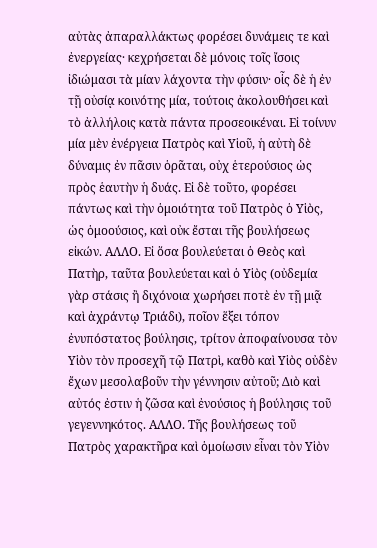αὐτὰς ἀπαραλλάκτως φορέσει δυνάμεις τε καὶ ἐνεργείας· κεχρήσεται δὲ μόνοις τοῖς ἴσοις ἰδιώμασι τὰ μίαν λάχοντα τὴν φύσιν· οἷς δὲ ἡ ἐν τῇ οὐσίᾳ κοινότης μία, τούτοις ἀκολουθήσει καὶ τὸ ἀλλήλοις κατὰ πάντα προσεοικέναι. Εἰ τοίνυν μία μὲν ἐνέργεια Πατρὸς καὶ Υἱοῦ, ἡ αὐτὴ δὲ δύναμις ἐν πᾶσιν ὁρᾶται, οὐχ ἑτερούσιος ὡς πρὸς ἑαυτὴν ἡ δυάς. Εἰ δὲ τοῦτο, φορέσει πάντως καὶ τὴν ὁμοιότητα τοῦ Πατρὸς ὁ Υἱὸς, ὡς ὁμοούσιος, καὶ οὐκ ἔσται τῆς βουλήσεως εἰκών. ΑΛΛΟ. Εἰ ὅσα βουλεύεται ὁ Θεὸς καὶ Πατὴρ, ταῦτα βουλεύεται καὶ ὁ Υἱὸς (οὐδεμία γὰρ στάσις ἢ διχόνοια χωρήσει ποτὲ ἐν τῇ μιᾷ καὶ ἀχράντῳ Τριάδι), ποῖον ἕξει τόπον ἐνυπόστατος βούλησις, τρίτον ἀποφαίνουσα τὸν Υἱὸν τὸν προσεχῆ τῷ Πατρὶ, καθὸ καὶ Υἱὸς οὐδὲν ἔχων μεσολαβοῦν τὴν γέννησιν αὐτοῦ; Διὸ καὶ αὐτός ἐστιν ἡ ζῶσα καὶ ἐνούσιος ἡ βούλησις τοῦ γεγεννηκότος. ΑΛΛΟ. Τῆς βουλήσεως τοῦ Πατρὸς χαρακτῆρα καὶ ὁμοίωσιν εἶναι τὸν Υἱὸν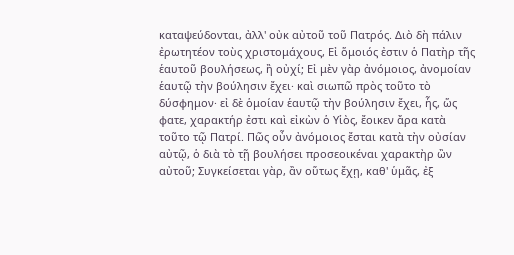καταψεύδονται, ἀλλ' οὐκ αὐτοῦ τοῦ Πατρός. Διὸ δὴ πάλιν ἐρωτητέον τοὺς χριστομάχους, Εἰ ὅμοιός ἐστιν ὁ Πατὴρ τῆς ἑαυτοῦ βουλήσεως, ἢ οὐχί; Εἰ μὲν γὰρ ἀνόμοιος, ἀνομοίαν ἑαυτῷ τὴν βούλησιν ἔχει· καὶ σιωπῶ πρὸς τοῦτο τὸ δύσφημον· εἰ δὲ ὁμοίαν ἑαυτῷ τὴν βούλησιν ἔχει, ἧς, ὥς φατε, χαρακτήρ ἐστι καὶ εἰκὼν ὁ Υἱὸς, ἔοικεν ἄρα κατὰ τοῦτο τῷ Πατρί. Πῶς οὖν ἀνόμοιος ἔσται κατὰ τὴν οὐσίαν αὐτῷ, ὁ διὰ τὸ τῇ βουλήσει προσεοικέναι χαρακτὴρ ὢν αὐτοῦ; Συγκείσεται γὰρ, ἂν οὕτως ἔχῃ, καθ' ὑμᾶς, ἐξ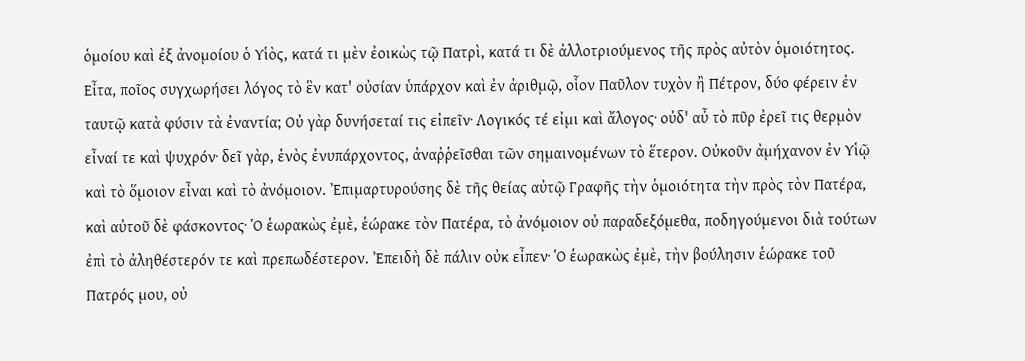ὁμοίου καὶ ἐξ ἀνομοίου ὁ Υἱὸς, κατά τι μὲν ἐοικὼς τῷ Πατρὶ, κατά τι δὲ ἀλλοτριούμενος τῆς πρὸς αὐτὸν ὁμοιότητος. Εἶτα, ποῖος συγχωρήσει λόγος τὸ ἓν κατ' οὐσίαν ὑπάρχον καὶ ἐν ἀριθμῷ, οἷον Παῦλον τυχὸν ἢ Πέτρον, δύο φέρειν ἐν ταυτῷ κατὰ φύσιν τὰ ἐναντία; Οὐ γὰρ δυνήσεταί τις εἰπεῖν· Λογικός τέ εἰμι καὶ ἄλογος· οὐδ' αὖ τὸ πῦρ ἐρεῖ τις θερμὸν εἶναί τε καὶ ψυχρόν· δεῖ γὰρ, ἑνὸς ἐνυπάρχοντος, ἀναῤῥεῖσθαι τῶν σημαινομένων τὸ ἕτερον. Οὐκοῦν ἀμήχανον ἐν Υἱῷ καὶ τὸ ὅμοιον εἶναι καὶ τὸ ἀνόμοιον. Ἐπιμαρτυρούσης δὲ τῆς θείας αὐτῷ Γραφῆς τὴν ὁμοιότητα τὴν πρὸς τὸν Πατέρα, καὶ αὐτοῦ δὲ φάσκοντος· Ὁ ἑωρακὼς ἐμὲ, ἑώρακε τὸν Πατέρα, τὸ ἀνόμοιον οὐ παραδεξόμεθα, ποδηγούμενοι διὰ τούτων ἐπὶ τὸ ἀληθέστερόν τε καὶ πρεπωδέστερον. Ἐπειδὴ δὲ πάλιν οὐκ εἶπεν· Ὁ ἑωρακὼς ἐμὲ, τὴν βούλησιν ἑώρακε τοῦ Πατρός μου, οὐ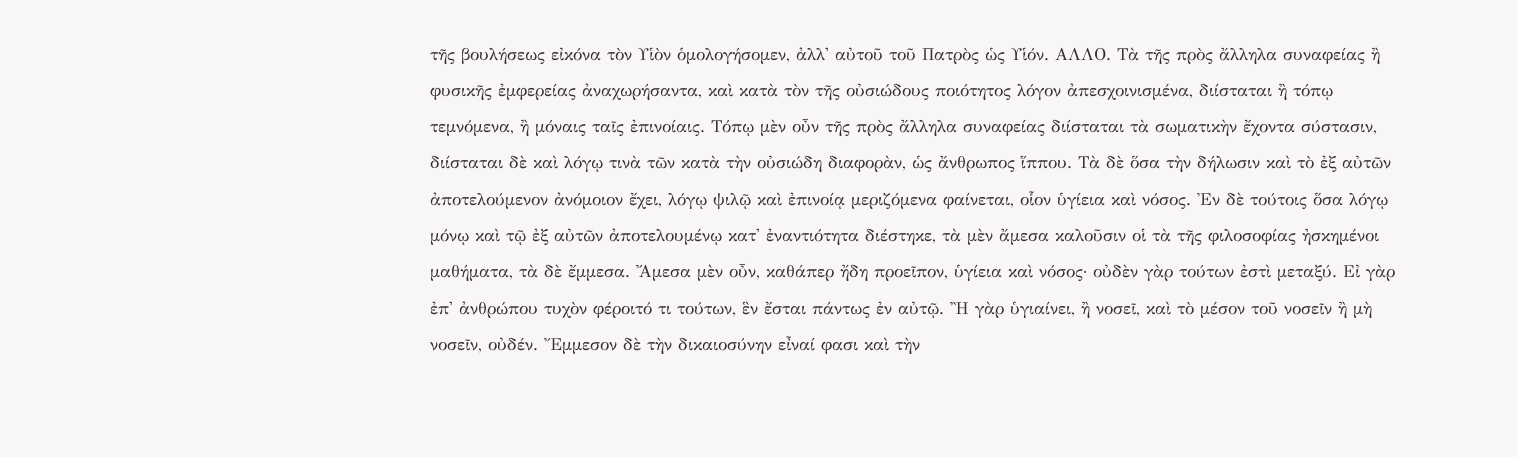τῆς βουλήσεως εἰκόνα τὸν Υἱὸν ὁμολογήσομεν, ἀλλ' αὐτοῦ τοῦ Πατρὸς ὡς Υἱόν. ΑΛΛΟ. Τὰ τῆς πρὸς ἄλληλα συναφείας ἢ φυσικῆς ἐμφερείας ἀναχωρήσαντα, καὶ κατὰ τὸν τῆς οὐσιώδους ποιότητος λόγον ἀπεσχοινισμένα, διίσταται ἢ τόπῳ τεμνόμενα, ἢ μόναις ταῖς ἐπινοίαις. Τόπῳ μὲν οὖν τῆς πρὸς ἄλληλα συναφείας διίσταται τὰ σωματικὴν ἔχοντα σύστασιν, διίσταται δὲ καὶ λόγῳ τινὰ τῶν κατὰ τὴν οὐσιώδη διαφορὰν, ὡς ἄνθρωπος ἵππου. Τὰ δὲ ὅσα τὴν δήλωσιν καὶ τὸ ἐξ αὐτῶν ἀποτελούμενον ἀνόμοιον ἔχει, λόγῳ ψιλῷ καὶ ἐπινοίᾳ μεριζόμενα φαίνεται, οἷον ὑγίεια καὶ νόσος. Ἐν δὲ τούτοις ὅσα λόγῳ μόνῳ καὶ τῷ ἐξ αὐτῶν ἀποτελουμένῳ κατ' ἐναντιότητα διέστηκε, τὰ μὲν ἄμεσα καλοῦσιν οἱ τὰ τῆς φιλοσοφίας ἠσκημένοι μαθήματα, τὰ δὲ ἔμμεσα. Ἄμεσα μὲν οὖν, καθάπερ ἤδη προεῖπον, ὑγίεια καὶ νόσος· οὐδὲν γὰρ τούτων ἐστὶ μεταξύ. Εἰ γὰρ ἐπ' ἀνθρώπου τυχὸν φέροιτό τι τούτων, ἓν ἔσται πάντως ἐν αὐτῷ. Ἢ γὰρ ὑγιαίνει, ἢ νοσεῖ, καὶ τὸ μέσον τοῦ νοσεῖν ἢ μὴ νοσεῖν, οὐδέν. Ἔμμεσον δὲ τὴν δικαιοσύνην εἶναί φασι καὶ τὴν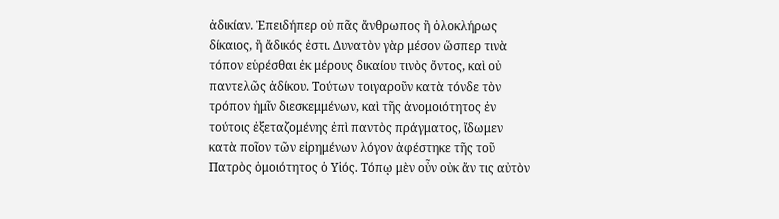ἀδικίαν. Ἐπειδήπερ οὐ πᾶς ἄνθρωπος ἢ ὁλοκλήρως δίκαιος, ἢ ἄδικός ἐστι. Δυνατὸν γὰρ μέσον ὥσπερ τινὰ τόπον εὑρέσθαι ἐκ μέρους δικαίου τινὸς ὄντος, καὶ οὐ παντελῶς ἀδίκου. Τούτων τοιγαροῦν κατὰ τόνδε τὸν τρόπον ἡμῖν διεσκεμμένων, καὶ τῆς ἀνομοιότητος ἐν τούτοις ἐξεταζομένης ἐπὶ παντὸς πράγματος, ἴδωμεν κατὰ ποῖον τῶν εἰρημένων λόγον ἀφέστηκε τῆς τοῦ Πατρὸς ὁμοιότητος ὁ Υἱός. Τόπῳ μὲν οὖν οὐκ ἄν τις αὐτὸν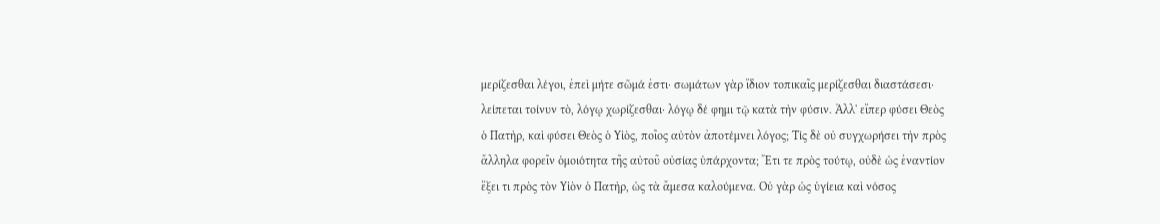μερίζεσθαι λέγοι, ἐπεὶ μήτε σῶμά ἐστι· σωμάτων γὰρ ἴδιον τοπικαῖς μερίζεσθαι διαστάσεσι· λείπεται τοίνυν τὸ, λόγῳ χωρίζεσθαι· λόγῳ δέ φημι τῷ κατὰ τὴν φύσιν. Ἀλλ' εἴπερ φύσει Θεὸς ὁ Πατὴρ, καὶ φύσει Θεὸς ὁ Υἱὸς, ποῖος αὐτὸν ἀποτέμνει λόγος; Τίς δὲ οὐ συγχωρήσει τὴν πρὸς ἄλληλα φορεῖν ὁμοιότητα τῆς αὐτοῦ οὐσίας ὑπάρχοντα; Ἔτι τε πρὸς τούτῳ, οὐδὲ ὡς ἐναντίον ἕξει τι πρὸς τὸν Υἱὸν ὁ Πατὴρ, ὡς τὰ ἄμεσα καλούμενα. Οὐ γὰρ ὡς ὑγίεια καὶ νόσος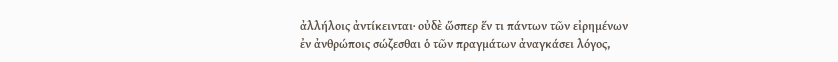ἀλλήλοις ἀντίκεινται· οὐδὲ ὥσπερ ἕν τι πάντων τῶν εἰρημένων ἐν ἀνθρώποις σώζεσθαι ὁ τῶν πραγμάτων ἀναγκάσει λόγος,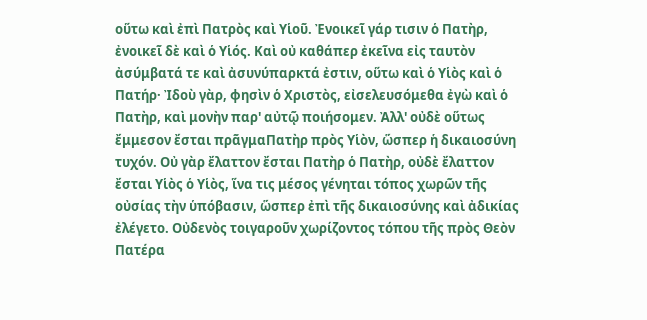οὕτω καὶ ἐπὶ Πατρὸς καὶ Υἱοῦ. Ἐνοικεῖ γάρ τισιν ὁ Πατὴρ, ἐνοικεῖ δὲ καὶ ὁ Υἱός. Καὶ οὐ καθάπερ ἐκεῖνα εἰς ταυτὸν ἀσύμβατά τε καὶ ἀσυνύπαρκτά ἐστιν, οὕτω καὶ ὁ Υἱὸς καὶ ὁ Πατήρ· Ἰδοὺ γὰρ, φησὶν ὁ Χριστὸς, εἰσελευσόμεθα ἐγὼ καὶ ὁ Πατὴρ, καὶ μονὴν παρ' αὐτῷ ποιήσομεν. Ἀλλ' οὐδὲ οὕτως ἔμμεσον ἔσται πρᾶγμαΠατὴρ πρὸς Υἱὸν, ὥσπερ ἡ δικαιοσύνη τυχόν. Οὐ γὰρ ἔλαττον ἔσται Πατὴρ ὁ Πατὴρ, οὐδὲ ἔλαττον ἔσται Υἱὸς ὁ Υἱὸς, ἵνα τις μέσος γένηται τόπος χωρῶν τῆς οὐσίας τὴν ὑπόβασιν, ὥσπερ ἐπὶ τῆς δικαιοσύνης καὶ ἀδικίας ἐλέγετο. Οὐδενὸς τοιγαροῦν χωρίζοντος τόπου τῆς πρὸς Θεὸν Πατέρα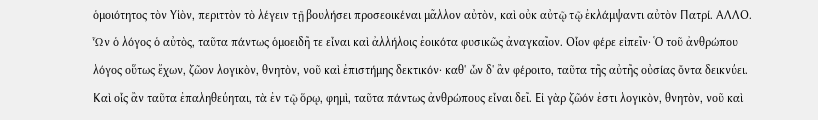ὁμοιότητος τὸν Υἱὸν, περιττὸν τὸ λέγειν τῇ βουλήσει προσεοικέναι μᾶλλον αὐτὸν, καὶ οὐκ αὐτῷ τῷ ἐκλάμψαντι αὐτὸν Πατρί. ΑΛΛΟ. Ὧν ὁ λόγος ὁ αὐτὸς, ταῦτα πάντως ὁμοειδῆ τε εἶναι καὶ ἀλλήλοις ἐοικότα φυσικῶς ἀναγκαῖον. Οἷον φέρε εἰπεῖν· Ὁ τοῦ ἀνθρώπου λόγος οὕτως ἔχων, ζῶον λογικὸν, θνητὸν, νοῦ καὶ ἐπιστήμης δεκτικόν· καθ' ὧν δ' ἂν φέροιτο, ταῦτα τῆς αὐτῆς οὐσίας ὄντα δεικνύει. Καὶ οἷς ἂν ταῦτα ἐπαληθεύηται, τὰ ἐν τῷ ὅρῳ, φημὶ, ταῦτα πάντως ἀνθρώπους εἶναι δεῖ. Εἰ γὰρ ζῶόν ἐστι λογικὸν, θνητὸν, νοῦ καὶ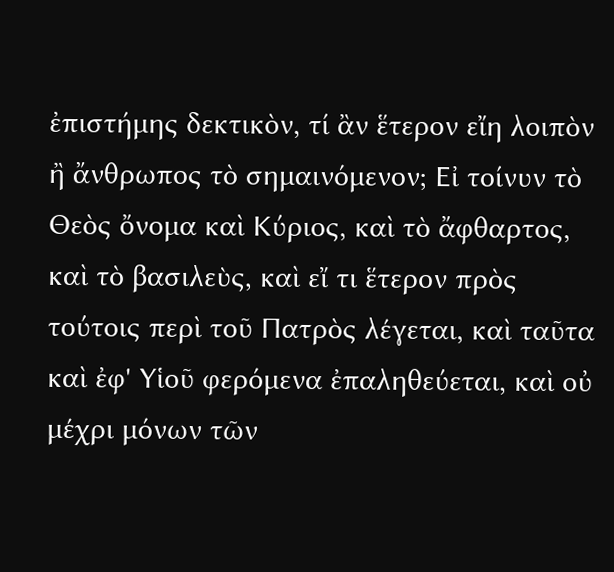ἐπιστήμης δεκτικὸν, τί ἂν ἕτερον εἴη λοιπὸν ἢ ἄνθρωπος τὸ σημαινόμενον; Εἰ τοίνυν τὸ Θεὸς ὄνομα καὶ Κύριος, καὶ τὸ ἄφθαρτος, καὶ τὸ βασιλεὺς, καὶ εἴ τι ἕτερον πρὸς τούτοις περὶ τοῦ Πατρὸς λέγεται, καὶ ταῦτα καὶ ἐφ' Υἱοῦ φερόμενα ἐπαληθεύεται, καὶ οὐ μέχρι μόνων τῶν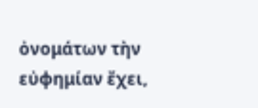ὀνομάτων τὴν εὐφημίαν ἔχει,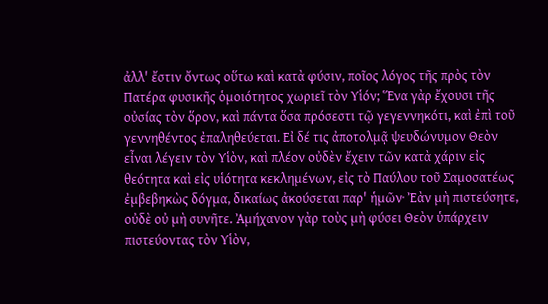ἀλλ' ἔστιν ὄντως οὕτω καὶ κατὰ φύσιν, ποῖος λόγος τῆς πρὸς τὸν Πατέρα φυσικῆς ὁμοιότητος χωριεῖ τὸν Υἱόν; Ἕνα γὰρ ἔχουσι τῆς οὐσίας τὸν ὅρον, καὶ πάντα ὅσα πρόσεστι τῷ γεγεννηκότι, καὶ ἐπὶ τοῦ γεννηθέντος ἐπαληθεύεται. Εἰ δέ τις ἀποτολμᾷ ψευδώνυμον Θεὸν εἶναι λέγειν τὸν Υἱὸν, καὶ πλέον οὐδὲν ἔχειν τῶν κατὰ χάριν εἰς θεότητα καὶ εἰς υἱότητα κεκλημένων, εἰς τὸ Παύλου τοῦ Σαμοσατέως ἐμβεβηκὼς δόγμα, δικαίως ἀκούσεται παρ' ἡμῶν· Ἐὰν μὴ πιστεύσητε, οὐδὲ οὐ μὴ συνῆτε. Ἀμήχανον γὰρ τοὺς μὴ φύσει Θεὸν ὑπάρχειν πιστεύοντας τὸν Υἱὸν,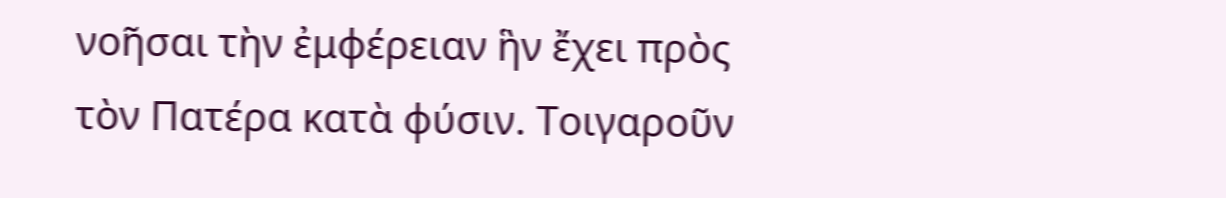νοῆσαι τὴν ἐμφέρειαν ἣν ἔχει πρὸς τὸν Πατέρα κατὰ φύσιν. Τοιγαροῦν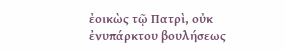ἐοικὼς τῷ Πατρὶ, οὐκ ἐνυπάρκτου βουλήσεως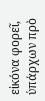εἰκόνα φορεῖ, ὑπάρχων πρὸ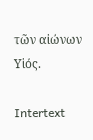τῶν αἰώνων Υἱός.

Intertext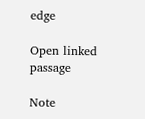edge

Open linked passage

Note